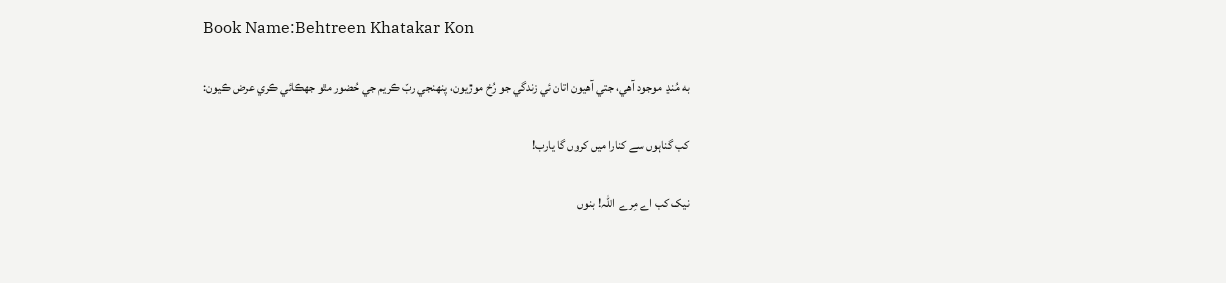Book Name:Behtreen Khatakar Kon

به مُنڍ  موجود آهي، جتي آهيون اتان ئي زندگي جو رُخ موڙيون، پنهنجي ربّ ڪريم جي حُضور مٿو جهڪائي ڪري عرض ڪيون:

کب گناہوں سے کنارا میں کروں گا یارب!

نیک کب اے مِرے  اللہ! بنوں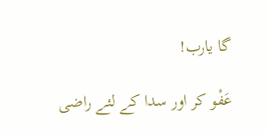گا یارب!

عَفْو کر اور سدا کے لئے راضی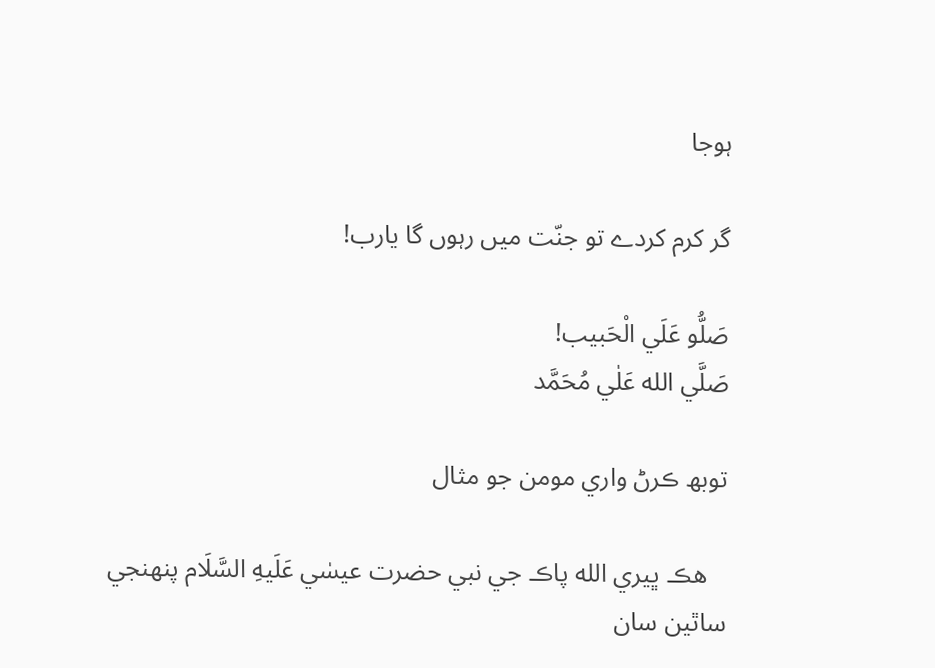ہوجا

گر کرم کردے تو جنّت میں رہوں گا یارب!

صَلُّو عَلَي الْحَبيب!                                                                                              صَلَّي الله عَلٰي مُحَمَّد

توبھ ڪرڻ واري مومن جو مثال

   هڪ ڀيري الله پاڪ جي نبي حضرت عيسٰي عَلَيهِ السَّلَام پنهنجي ساٿين سان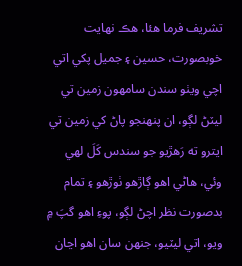تشريف فرما هئا، هڪ نهايت خوبصورت، حسين ۽ جميل پکي اتي اچي ويٺو سندن سامهون زمين تي ليٽڻ لڳو، ان پنهنجو پاڻ کي زمين تي ايترو ته رَهڙيو جو سندس کَلَ لهي وئي، هاڻي اهو ڳاڙهو ٺوڙهو ۽ تمام بدصورت نظر اچڻ لڳو، پوءِ اهو گپَ ۾ ويو، اتي ليٽيو، جنهن سان اهو اڃان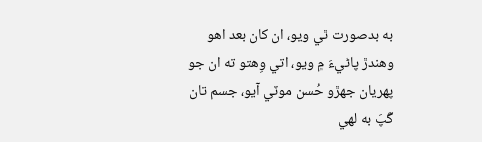به بدصورت ٿي ويو، ان کان بعد اهو وهندڙ پاڻيءَ ۾ ويو، اتي وِهتو ته ان جو پهريان جهڙو حُسن موٽي آيو، جسم تان گَپَ به لهي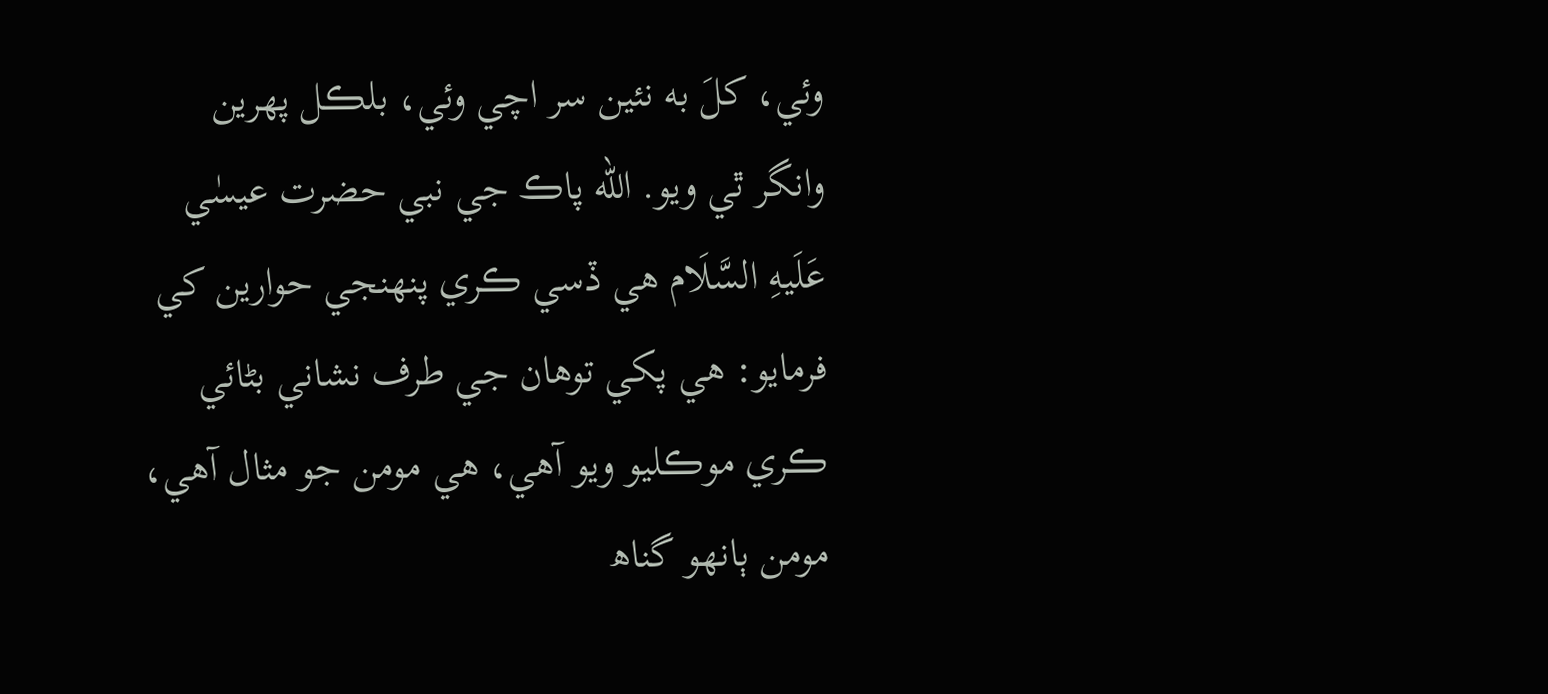وئي، کلَ به نئين سر اچي وئي، بلڪل پهرين وانگر ٿي ويو. الله پاڪ جي نبي حضرت عيسٰي عَلَيهِ السَّلَام هي ڏسي ڪري پنهنجي حوارين کي فرمايو: هي پکي توهان جي طرف نشاني بڻائي ڪري موڪليو ويو آهي، هي مومن جو مثال آهي، مومن ٻانهو گناھ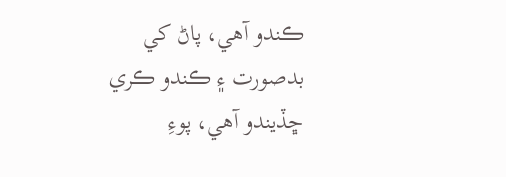ڪندو آهي، پاڻ کي بدصورت ۽ ڪندو ڪري ڇڏيندو آهي، پوءِ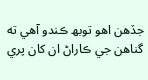جڏهن اهو توبھ ڪندو آهي ته گناھن جي ڪاراڻ ان کان پري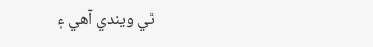ٿي ويندي آهي ۽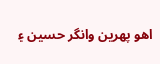اهو پهرين وانگر حسين ۽